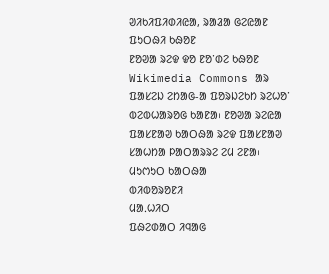ᱣᱤᱠᱤᱯᱤᱰᱤᱭᱟ, ᱨᱟᱲᱟ ᱜᱮᱭᱟᱱ ᱯᱩᱛᱷᱤ ᱠᱷᱚᱱ
ᱱᱚᱣᱟ ᱨᱮᱫ ᱫᱚ ᱱᱚᱸᱰᱮ ᱠᱷᱚᱱ Wikimedia Commons ᱟᱨ ᱯᱟᱥᱮᱡ ᱮᱴᱟᱜ-ᱟ ᱯᱚᱨᱡᱮᱠᱴ ᱨᱮᱦᱚᱸ ᱵᱮᱵᱦᱟᱨᱚᱜ ᱠᱟᱱᱟ᱾ ᱱᱚᱣᱟ ᱨᱮᱭᱟ ᱯᱟᱥᱱᱟᱣ ᱠᱟᱛᱷᱟ ᱨᱮᱫ ᱯᱟᱥᱱᱟᱣ ᱥᱟᱦᱴᱟ ᱞᱟᱛᱟᱨᱨᱮ ᱮᱢ ᱮᱱᱟ᱾
ᱢᱩᱬᱩᱛ ᱠᱟᱛᱷᱟ
ᱵᱤᱵᱚᱨᱚᱱᱤ
ᱢᱟᱹᱦᱤᱛ
ᱯᱷᱮᱰᱟᱛ ᱤᱧᱟᱜ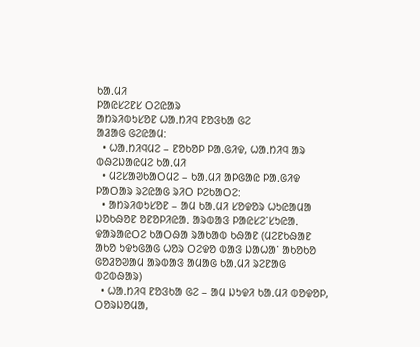ᱠᱟᱹᱢᱤ
ᱞᱟᱭᱥᱮᱱᱥ ᱛᱮᱭᱟᱨ
ᱟᱴᱨᱤᱵᱩᱥᱚᱱ ᱦᱟᱹᱴᱤᱧ ᱱᱚᱝᱠᱟ ᱜᱮ
ᱟᱲᱟᱜ ᱜᱮᱭᱟᱢ:
  • ᱦᱟᱹᱴᱤᱧᱢᱮ – ᱱᱚᱠᱚᱞ ᱞᱟᱹᱜᱤᱫ, ᱦᱟᱹᱴᱤᱧ ᱟᱨ ᱵᱷᱮᱡᱟᱭᱢᱮ ᱠᱟᱹᱢᱤ
  • ᱢᱮᱥᱟᱣᱠᱟᱛᱢᱮ – ᱠᱟᱹᱢᱤ ᱟᱞᱜᱟᱭ ᱞᱟᱹᱜᱤᱫ
ᱞᱟᱛᱟᱨ ᱨᱮᱭᱟᱜ ᱨᱤᱛ ᱞᱮᱠᱟᱛᱮ:
  • ᱟᱴᱨᱤᱵᱩᱥᱚᱱ – ᱟᱢ ᱠᱟᱹᱢᱤ ᱥᱚᱫᱚᱨ ᱦᱩᱭᱟᱢᱟ ᱡᱚᱠᱷᱚᱱ ᱚᱱᱚᱞᱤᱭᱟᱹ ᱟᱨᱵᱟᱝ ᱞᱟᱭᱥᱮᱸᱥᱩᱭᱟᱹ ᱫᱟᱨᱟᱭᱛᱮ ᱠᱟᱛᱷᱟ ᱨᱟᱠᱟᱵ ᱠᱷᱟᱱ (ᱢᱮᱱᱠᱷᱟᱱ ᱟᱠᱚ ᱩᱫᱩᱜᱟᱜ ᱦᱚᱨ ᱛᱮᱫᱚ ᱵᱟᱝ ᱡᱟᱦᱟᱸ ᱟᱠᱚᱠᱚ ᱜᱚᱲᱚᱣᱟᱢ ᱟᱨᱵᱟᱝ ᱟᱢᱟᱜ ᱠᱟᱹᱢᱤ ᱨᱮᱱᱟᱜ ᱵᱮᱵᱷᱟᱨ)
  • ᱦᱟᱹᱴᱤᱧ ᱱᱚᱝᱠᱟ ᱜᱮ – ᱟᱢ ᱡᱩᱫᱤ ᱠᱟᱹᱢᱤ ᱵᱚᱫᱚᱞ, ᱛᱚᱨᱡᱚᱢᱟ,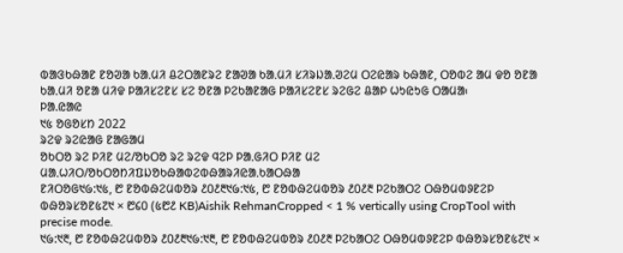ᱵᱟᱝᱠᱷᱟᱱ ᱱᱚᱣᱟ ᱠᱟᱹᱢᱤ ᱪᱮᱛᱟᱱᱨᱮ ᱱᱟᱣᱟ ᱠᱟᱹᱢᱤ ᱥᱤᱨᱡᱟᱹᱣᱮᱢ ᱛᱮᱭᱟᱨ ᱠᱷᱟᱱ, ᱛᱚᱵᱮ ᱟᱢ ᱫᱚ ᱚᱱᱟ ᱠᱟᱹᱢᱤ ᱚᱱᱟ ᱢᱤᱫ ᱞᱟᱤᱥᱮᱱᱥ ᱥᱮ ᱚᱱᱟ ᱞᱮᱠᱟᱱᱟᱜ ᱞᱟᱤᱥᱮᱱᱥ ᱨᱮᱜᱮ ᱪᱟᱞ ᱦᱩᱭᱩᱜ ᱛᱟᱢᱟ᱾
ᱞᱟ.ᱭᱟᱭ
᱑᱕ ᱚᱜᱚᱥᱴ 2022
ᱨᱮᱫ ᱨᱮᱭᱟᱜ ᱱᱟᱜᱟᱢ
ᱚᱠᱛᱚ ᱨᱮ ᱞᱤᱱ ᱢᱮ/ᱚᱠᱛᱚ ᱨᱮ ᱨᱮᱫ ᱧᱮᱞ ᱞᱟᱹᱜᱤᱛ ᱞᱤᱱ ᱢᱮ
ᱢᱟᱹᱦᱤᱛ/ᱚᱠᱛᱚᱴᱤᱯᱡᱚᱠᱷᱟᱵᱮᱵᱷᱟᱨᱤᱭᱟᱹᱠᱟᱛᱷᱟ
ᱱᱤᱛᱚᱜ᱑᱙:᱑᱕, ᱘ ᱱᱚᱵᱷᱮᱢᱵᱚᱨ ᱒᱐᱒᱓᱑᱙:᱑᱕, ᱘ ᱱᱚᱵᱷᱮᱢᱵᱚᱨ ᱒᱐᱒᱓ ᱞᱮᱠᱟᱛᱮ ᱛᱷᱚᱢᱵᱽᱱᱮᱞ ᱵᱷᱚᱨᱥᱚᱱ᱕᱗᱑ × ᱘᱔᱐ (᱕᱘᱒ KB)Aishik RehmanCropped < 1 % vertically using CropTool with precise mode.
᱑᱙:᱑᱓, ᱘ ᱱᱚᱵᱷᱮᱢᱵᱚᱨ ᱒᱐᱒᱓᱑᱙:᱑᱓, ᱘ ᱱᱚᱵᱷᱮᱢᱵᱚᱨ ᱒᱐᱒᱓ ᱞᱮᱠᱟᱛᱮ ᱛᱷᱚᱢᱵᱽᱱᱮᱞ ᱵᱷᱚᱨᱥᱚᱱ᱕᱗᱑ ×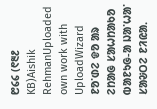᱘᱔᱔ (᱖᱓᱒ KB)Aishik RehmanUploaded own work with UploadWizard
ᱱᱚᱸᱰᱮ ᱫᱚ ᱟᱨ ᱮᱴᱟᱜ ᱥᱟᱦᱴᱟᱠᱚ ᱵᱟᱱᱩᱜ-ᱟ ᱡᱟᱸᱦᱟᱸ ᱥᱟᱶᱛᱮ ᱱᱤᱭᱟᱹ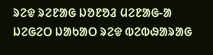ᱨᱮᱫ ᱨᱮᱱᱟᱜ ᱡᱚᱱᱚᱲ ᱢᱮᱱᱟᱜ-ᱟ
ᱡᱮᱜᱮᱛ ᱡᱟᱠᱟᱛ ᱨᱮᱫ ᱵᱮᱵᱷᱟᱨᱟᱜ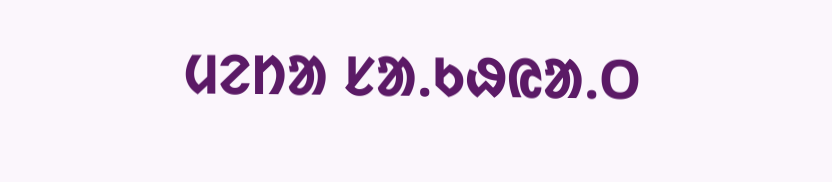ᱢᱮᱴᱟ ᱥᱟᱹᱠᱷᱭᱟᱹᱛ